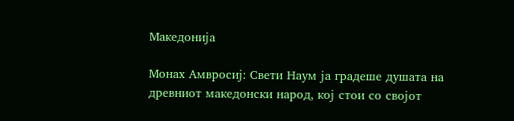Македонија

Монах Амвросиј: Свети Наум ја градеше душата на древниот македонски народ, кој стои со својот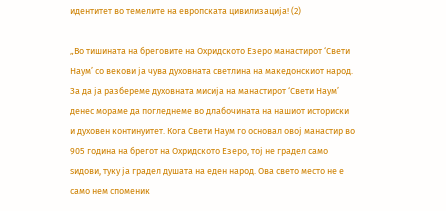идентитет во темелите на европската цивилизација! (2)

„Во тишината на бреговите на Охридското Езеро манастирот ‘Свети Наум’ со векови ја чува духовната светлина на македонскиот народ.  За да ја разбереме духовната мисија на манастирот ‘Свети Наум’ денес мораме да погледнеме во длабочината на нашиот историски и духовен континуитет. Кога Свети Наум го основал овој манастир во 905 година на брегот на Охридското Езеро, тој не градел само ѕидови, туку ја градел душата на еден народ. Ова свето место не е само нем споменик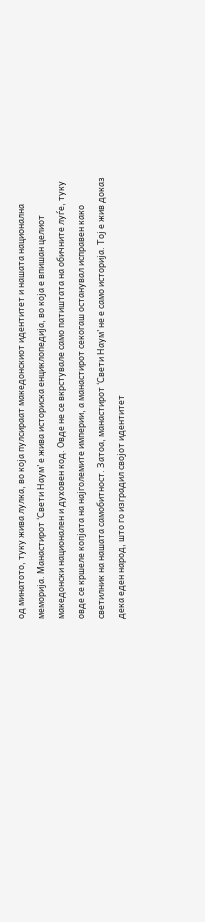од минатото, туку жива лулка, во која пулсираат македонскиот идентитет и нашата национална меморија. Манастирот ‘Свети Наум’ е жива историска енциклопедија, во која е впишан целиот македонски национален и духовен код. Овде не се вкрстувале само патиштата на обичните луѓе, туку овде се кршеле копјата на најголемите империи, а манастирот секогаш останувал исправен како светилник на нашата самобитност. Затоа, манастирот ‘Свети Наум’ не е само историја. Тој е жив доказ дека еден народ, што го изградил својот идентитет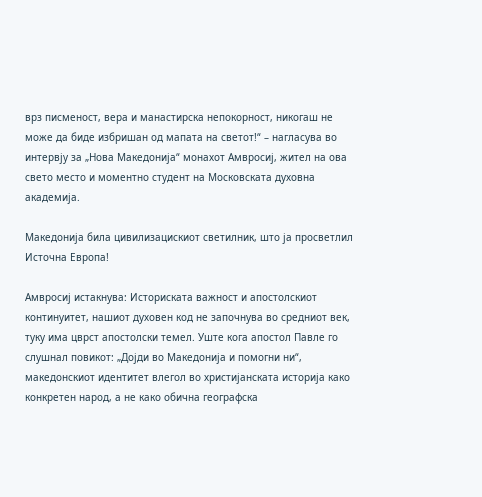врз писменост, вера и манастирска непокорност, никогаш не може да биде избришан од мапата на светот!“ – нагласува во интервју за „Нова Македонија“ монахот Амвросиј, жител на ова свето место и моментно студент на Московската духовна академија.

Македонија била цивилизацискиот светилник, што ја просветлил Источна Европа!

Амвросиј истакнува: Историската важност и апостолскиот континуитет, нашиот духовен код не започнува во средниот век, туку има цврст апостолски темел. Уште кога апостол Павле го слушнал повикот: „Дојди во Македонија и помогни ни“, македонскиот идентитет влегол во христијанската историја како конкретен народ, а не како обична географска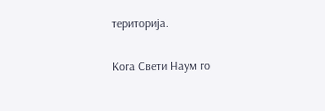територија.

Кога Свети Наум го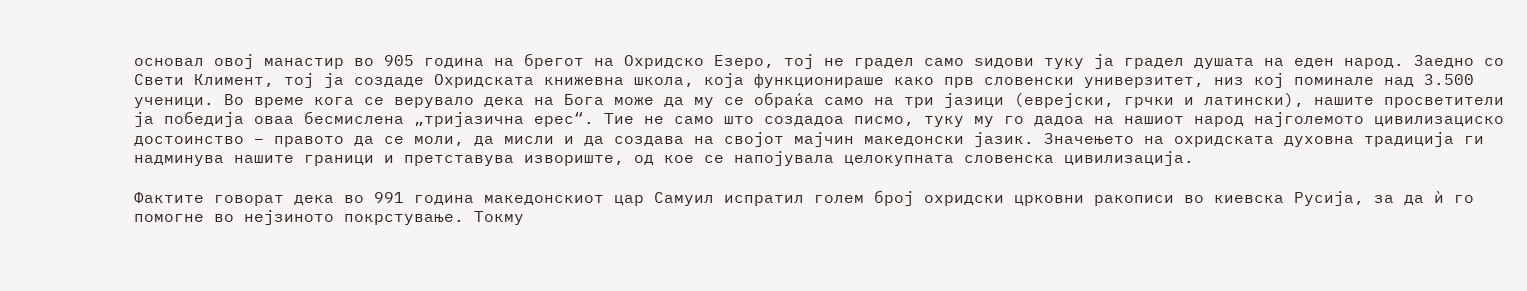основал овој манастир во 905 година на брегот на Охридско Езеро, тој не градел само ѕидови туку ја градел душата на еден народ. Заедно со Свети Климент, тој ја создаде Охридската книжевна школа, која функционираше како прв словенски универзитет, низ кој поминале над 3.500 ученици. Во време кога се верувало дека на Бога може да му се обраќа само на три јазици (еврејски, грчки и латински), нашите просветители ја победија оваа бесмислена „тријазична ерес“. Тие не само што создадоа писмо, туку му го дадоа на нашиот народ најголемото цивилизациско достоинство – правото да се моли, да мисли и да создава на својот мајчин македонски јазик. Значењето на охридската духовна традиција ги надминува нашите граници и претставува извориште, од кое се напојувала целокупната словенска цивилизација.

Фактите говорат дека во 991 година македонскиот цар Самуил испратил голем број охридски црковни ракописи во киевска Русија, за да ѝ го помогне во нејзиното покрстување. Токму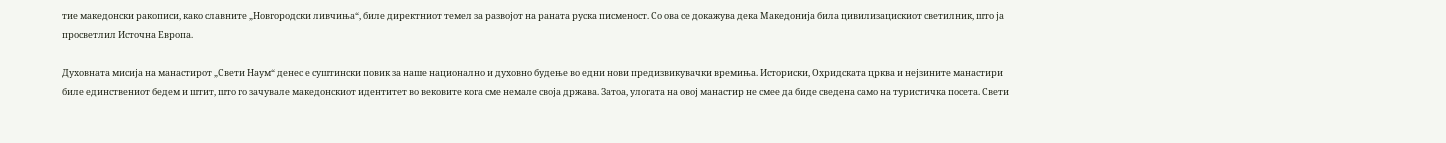тие македонски ракописи, како славните „Новгородски ливчиња“, биле директниот темел за развојот на раната руска писменост. Со ова се докажува дека Македонија била цивилизацискиот светилник, што ја просветлил Источна Европа.

Духовната мисија на манастирот „Свети Наум“ денес е суштински повик за наше национално и духовно будење во едни нови предизвикувачки времиња. Историски, Охридската црква и нејзините манастири биле единствениот бедем и штит, што го зачувале македонскиот идентитет во вековите кога сме немале своја држава. Затоа, улогата на овој манастир не смее да биде сведена само на туристичка посета. Свети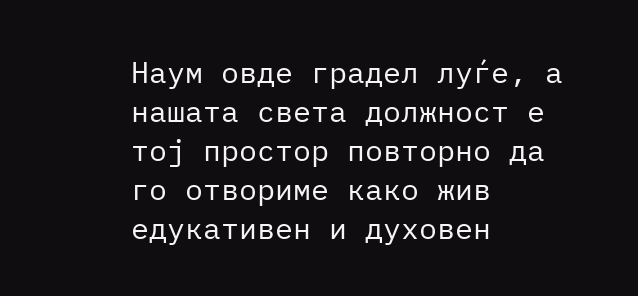Наум овде градел луѓе, а нашата света должност е тој простор повторно да го отвориме како жив едукативен и духовен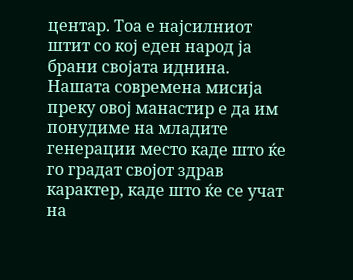центар. Тоа е најсилниот штит со кој еден народ ја брани својата иднина. Нашата современа мисија преку овој манастир е да им понудиме на младите генерации место каде што ќе го градат својот здрав карактер, каде што ќе се учат на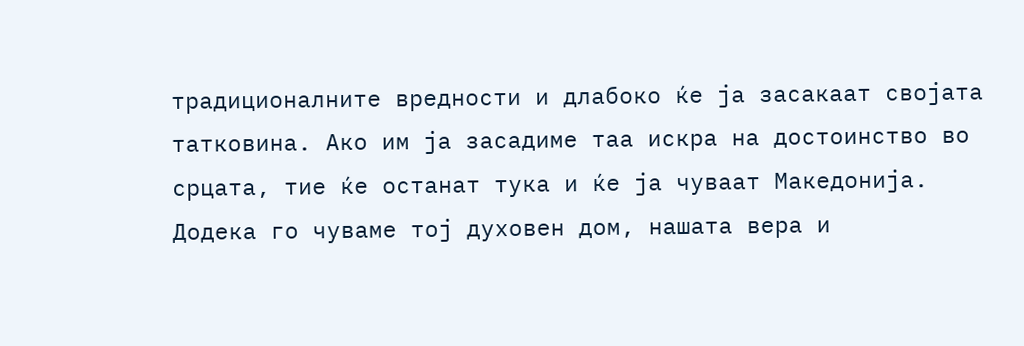традиционалните вредности и длабоко ќе ја засакаат својата татковина. Ако им ја засадиме таа искра на достоинство во срцата, тие ќе останат тука и ќе ја чуваат Македонија. Додека го чуваме тој духовен дом, нашата вера и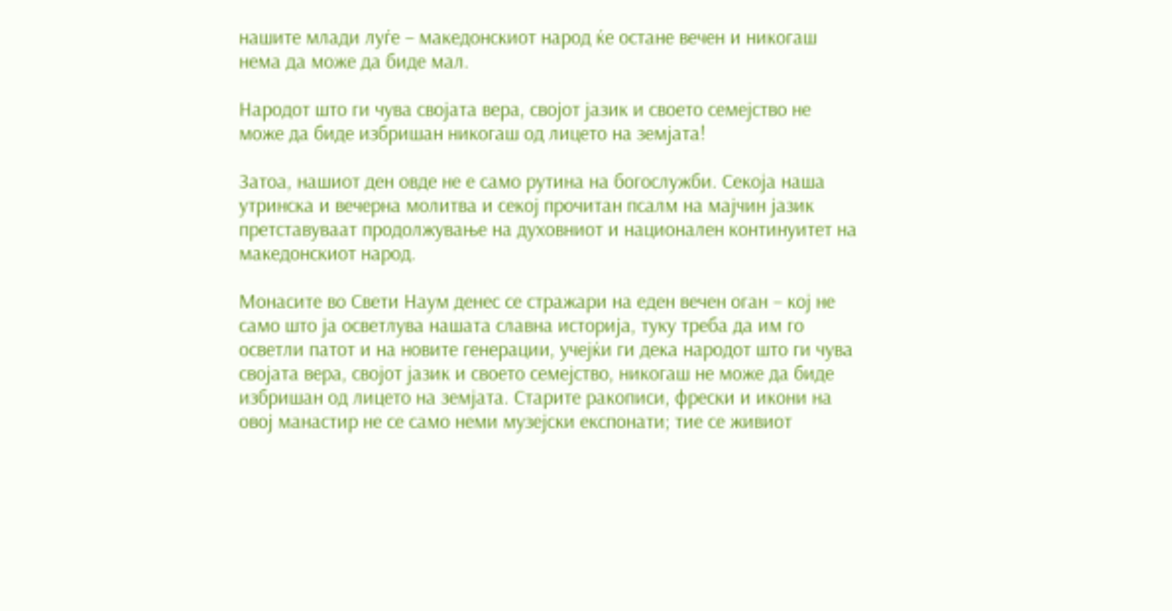нашите млади луѓе – македонскиот народ ќе остане вечен и никогаш нема да може да биде мал.

Народот што ги чува својата вера, својот јазик и своето семејство не може да биде избришан никогаш од лицето на земјата!

Затоа, нашиот ден овде не е само рутина на богослужби. Секоја наша утринска и вечерна молитва и секој прочитан псалм на мајчин јазик претставуваат продолжување на духовниот и национален континуитет на македонскиот народ.

Монасите во Свети Наум денес се стражари на еден вечен оган – кој не само што ја осветлува нашата славна историја, туку треба да им го осветли патот и на новите генерации, учејќи ги дека народот што ги чува својата вера, својот јазик и своето семејство, никогаш не може да биде избришан од лицето на земјата. Старите ракописи, фрески и икони на овој манастир не се само неми музејски експонати; тие се живиот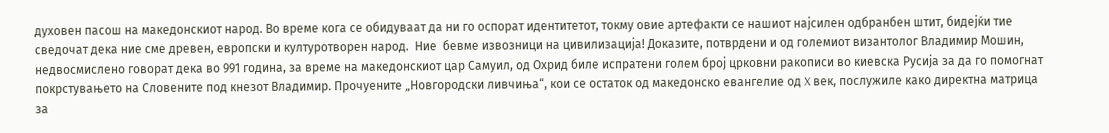духовен пасош на македонскиот народ. Во време кога се обидуваат да ни го оспорат идентитетот, токму овие артефакти се нашиот најсилен одбранбен штит, бидејќи тие сведочат дека ние сме древен, европски и културотворен народ.  Ние  бевме извозници на цивилизација! Доказите, потврдени и од големиот византолог Владимир Мошин, недвосмислено говорат дека во 991 година, за време на македонскиот цар Самуил, од Охрид биле испратени голем број црковни ракописи во киевска Русија за да го помогнат покрстувањето на Словените под кнезот Владимир. Прочуените „Новгородски ливчиња“, кои се остаток од македонско евангелие од X век, послужиле како директна матрица за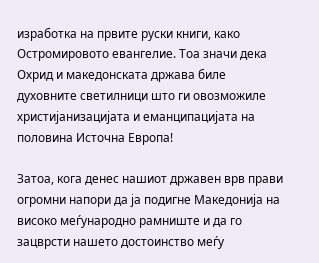изработка на првите руски книги, како Остромировото евангелие. Тоа значи дека Охрид и македонската држава биле духовните светилници што ги овозможиле христијанизацијата и еманципацијата на половина Источна Европа!

Затоа, кога денес нашиот државен врв прави огромни напори да ја подигне Македонија на високо меѓународно рамниште и да го зацврсти нашето достоинство меѓу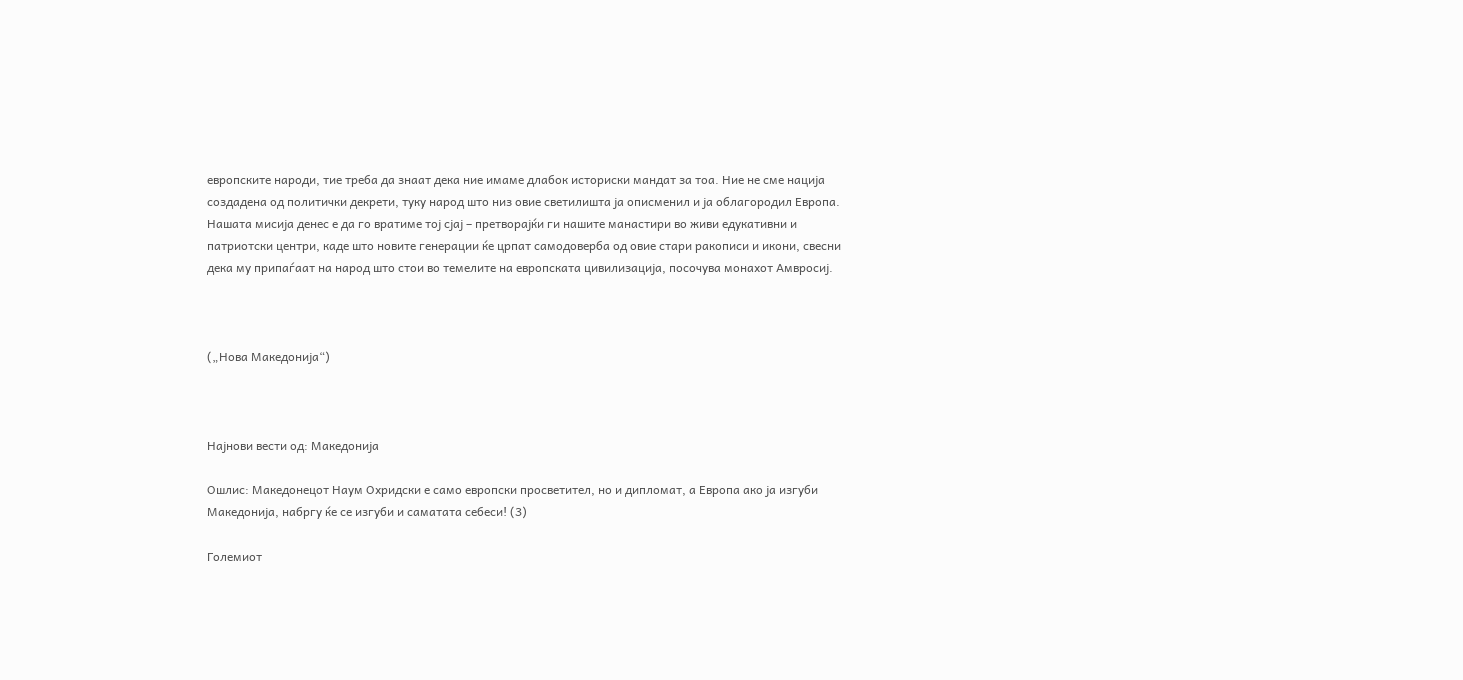европските народи, тие треба да знаат дека ние имаме длабок историски мандат за тоа. Ние не сме нација создадена од политички декрети, туку народ што низ овие светилишта ја описменил и ја облагородил Европа. Нашата мисија денес е да го вратиме тој сјај – претворајќи ги нашите манастири во живи едукативни и патриотски центри, каде што новите генерации ќе црпат самодоверба од овие стари ракописи и икони, свесни дека му припаѓаат на народ што стои во темелите на европската цивилизација, посочува монахот Амвросиј.



(„Нова Македонија“)



Најнови вести од: Македонија

Ошлис: Македонецот Наум Охридски е само европски просветител, но и дипломат, а Европа ако ја изгуби Македонија, набргу ќе се изгуби и саматата себеси! (3)

Големиот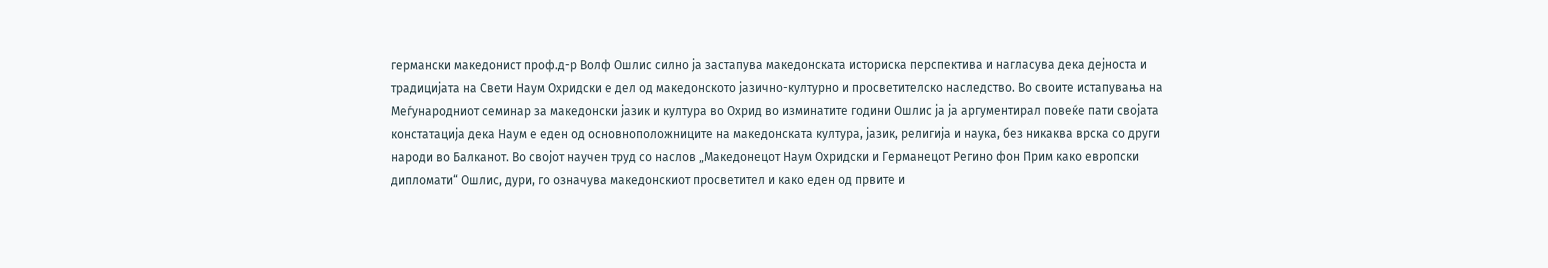германски македонист проф.д-р Волф Ошлис силно ја застапува македонската историска перспектива и нагласува дека дејноста и традицијата на Свети Наум Охридски е дел од македонското јазично-културно и просветителско наследство. Во своите истапувања на Меѓународниот семинар за македонски јазик и култура во Охрид во изминатите години Ошлис ја ја аргументирал повеќе пати својата констатација дека Наум е еден од основноположниците на македонската култура, јазик, религија и наука, без никаква врска со други народи во Балканот. Во својот научен труд со наслов „Македонецот Наум Охридски и Германецот Регино фон Прим како европски дипломати“ Ошлис, дури, го означува македонскиот просветител и како еден од првите и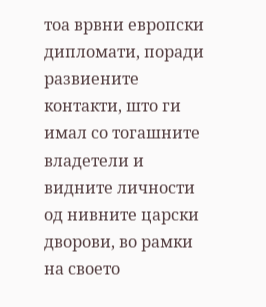тоа врвни европски дипломати, поради развиените контакти, што ги имал со тогашните владетели и видните личности од нивните царски дворови, во рамки на своето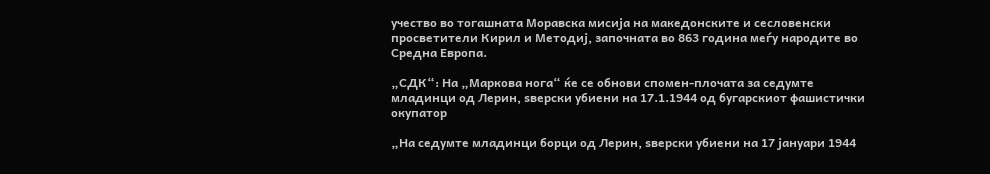учество во тогашната Моравска мисија на македонските и сесловенски просветители Кирил и Методиј, започната во 863 година меѓу народите во Средна Европа.

„СДК“: На „Маркова нога“ ќе се обнови спомен-плочата за седумте младинци од Лерин, ѕверски убиени на 17.1.1944 од бугарскиот фашистички окупатор

„На седумте младинци борци од Лерин, ѕверски убиени на 17 јануари 1944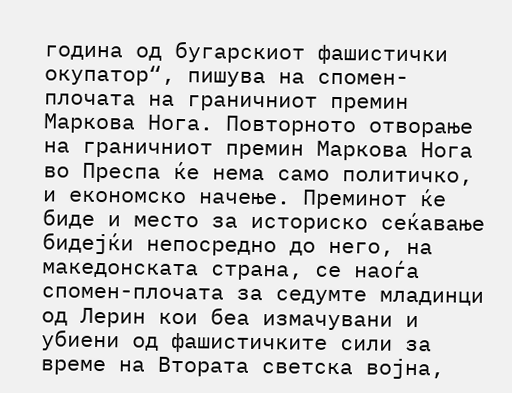година од бугарскиот фашистички окупатор“, пишува на спомен-плочата на граничниот премин Маркова Нога. Повторното отворање на граничниот премин Маркова Нога во Преспа ќе нема само политичко, и економско начење. Преминот ќе биде и место за историско сеќавање бидејќи непосредно до него, на македонската страна, се наоѓа спомен-плочата за седумте младинци од Лерин кои беа измачувани и убиени од фашистичките сили за време на Втората светска војна,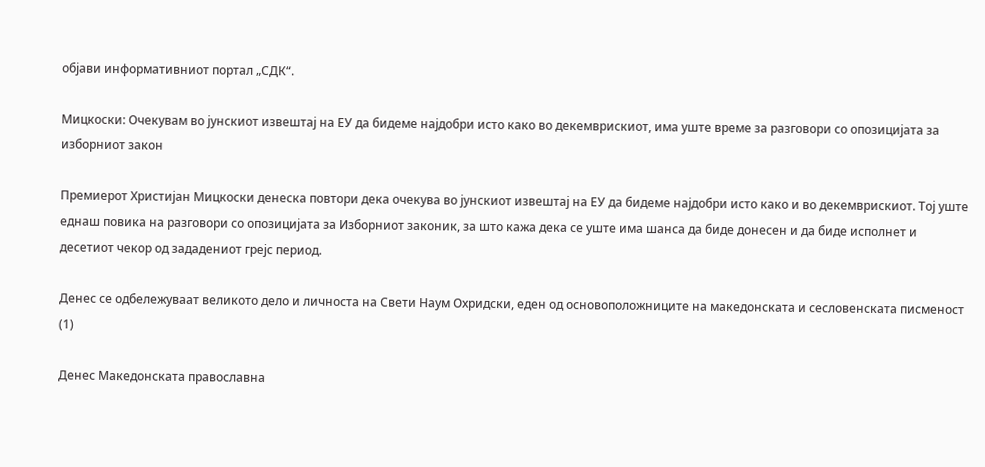објави информативниот портал „СДК“.

Мицкоски: Очекувам во јунскиот извештај на ЕУ да бидеме најдобри исто како во декемврискиот, има уште време за разговори со опозицијата за изборниот закон

Премиерот Христијан Мицкоски денеска повтори дека очекува во јунскиот извештај на ЕУ да бидеме најдобри исто како и во декемврискиот. Тој уште еднаш повика на разговори со опозицијата за Изборниот законик, за што кажа дека се уште има шанса да биде донесен и да биде исполнет и десетиот чекор од зададениот грејс период.

Денес се одбележуваат великото дело и личноста на Свети Наум Охридски, еден од основоположниците на македонската и сесловенската писменост (1)

Денес Македонската православна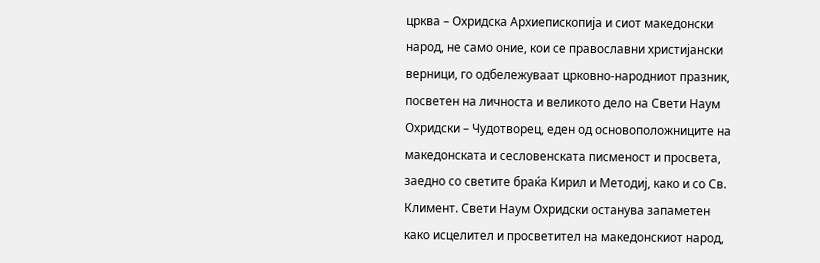црква – Охридска Архиепископија и сиот македонски народ, не само оние, кои се православни христијански верници, го одбележуваат црковно-народниот празник, посветен на личноста и великото дело на Свети Наум Охридски – Чудотворец, еден од основоположниците на македонската и сесловенската писменост и просвета, заедно со светите браќа Кирил и Методиј, како и со Св. Климент. Свети Наум Охридски останува запаметен како исцелител и просветител на македонскиот народ,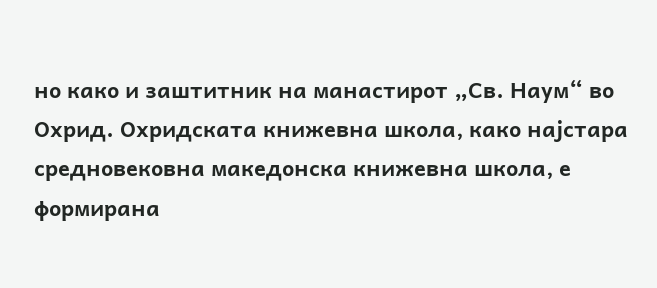но како и заштитник на манастирот „Св. Наум“ во Охрид. Охридската книжевна школа, како најстара средновековна македонска книжевна школа, е формирана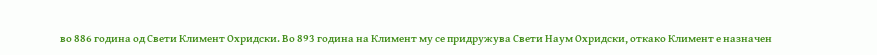во 886 година од Свети Климент Охридски. Во 893 година на Климент му се придружува Свети Наум Охридски, откако Климент е назначен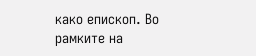како епископ. Во рамките на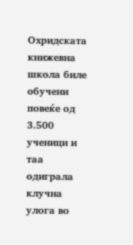Охридската книжевна школа биле обучени повеќе од 3.500 ученици и таа одиграла клучна улога во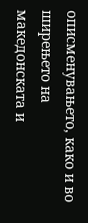описменувањето, како и во ширењето на македонската и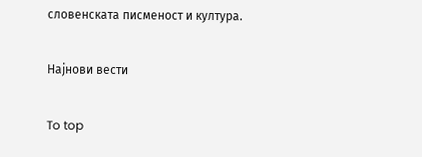словенската писменост и култура.

Најнови вести

To top